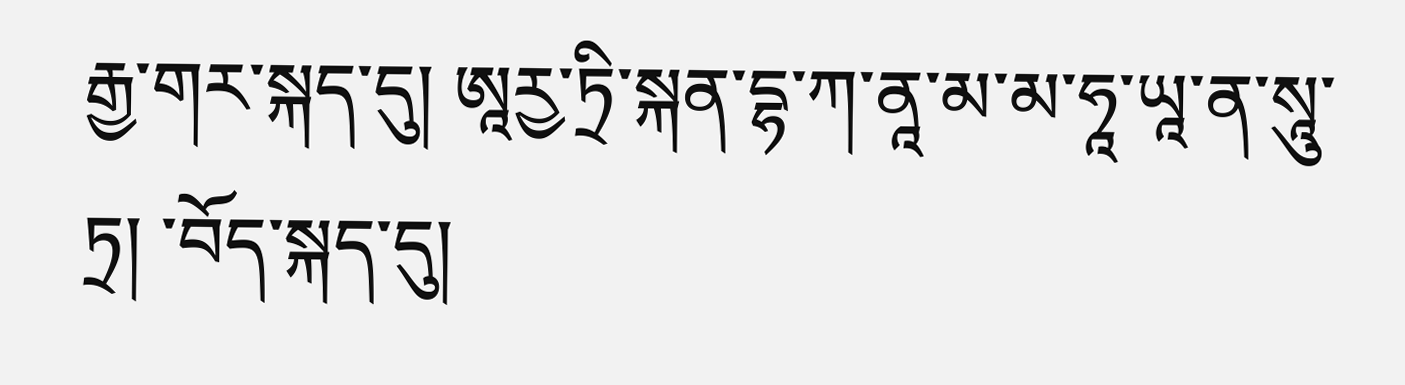རྒྱ་གར་སྐད་དུ། ཨཱརྱ་ཏྲི་སྐན་དྷ་ཀ་ནཱ་མ་མ་ཧཱ་ཡཱ་ན་སཱུ་ཏྲ། ་བོད་སྐད་དུ།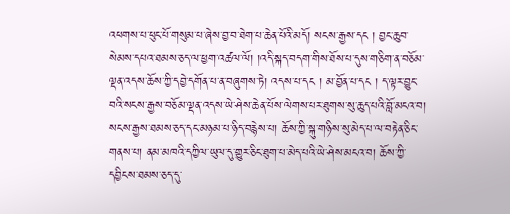འཕགས་པ་ཕུང་པོ་གསུམ་པ་ཞེས་བྱ་བ་ཐེག་པ་ཆེན་པོའི་མདོ། སངས་རྒྱས་དང ། བྱང་ཆུབ་སེམས་དཔའ་ཐམས་ཅད་ལ་ཕྱག་འཚལ་ལོ། །འདི་སྐད་བདག་གིས་ཐོས་པ་དུས་གཅིག་ན་བཅོམ་ལྡན་འདས་ཆོས་ཀྱི་དབྱེ་དགོན་པ་ན་བཞུགས་ཏེ། འདས་པ་དང ། མ་བྱོན་པ་དང ། ད་ལྟར་བྱུང་བའི་སངས་རྒྱས་བཅོམ་ལྡན་འདས་ཡེ་ཤེས་ཆེན་པོས་ལེགས་པར་ཐུགས་སུ་ཆུད་པའི་བློ་མངའ་བ། སངས་རྒྱས་ཐམས་ཅད་དང་མཉམ་པ་ཉིད་བརྙེས་པ། ཆོས་ཀྱི་སྐུ་གཉིས་སུ་མེད་པ་ལ་བརྟེན་ཅིང་གནས་པ། ནམ་མཁའི་དཀྱིལ་ཡུལ་དུ་གྱུར་ཅིང་ཐུག་པ་མེད་པའི་ཡེ་ཤེས་མངའ་བ། ཆོས་ཀྱི་དབྱིངས་ཐམས་ཅད་དུ་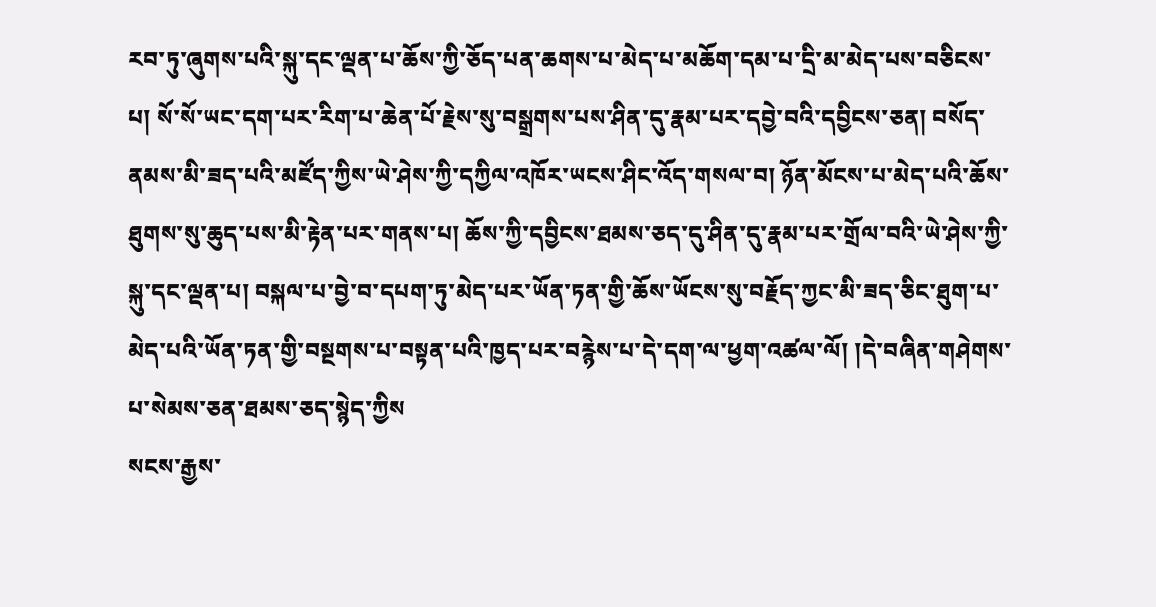རབ་ཏུ་ཞུགས་པའི་སྐུ་དང་ལྡན་པ་ཆོས་ཀྱི་ཅོད་པན་ཆགས་པ་མེད་པ་མཆོག་དམ་པ་དྲི་མ་མེད་པས་བཅིངས་པ། སོ་སོ་ཡང་དག་པར་རིག་པ་ཆེན་པོ་རྗེས་སུ་བསྒྲགས་པས་ཤིན་དུ་རྣམ་པར་དབྱེ་བའི་དབྱིངས་ཅན། བསོད་ནམས་མི་ཟད་པའི་མཛོད་ཀྱིས་ཡེ་ཤེས་ཀྱི་དཀྱིལ་འཁོར་ཡངས་ཤིང་འོད་གསལ་བ། ཉོན་མོངས་པ་མེད་པའི་ཆོས་ཐུགས་སུ་ཆུད་པས་མི་རྟེན་པར་གནས་པ། ཆོས་ཀྱི་དབྱིངས་ཐམས་ཅད་དུ་ཤིན་དུ་རྣམ་པར་གྲོལ་བའི་ཡེ་ཤེས་ཀྱི་སྐུ་དང་ལྡན་པ། བསྐལ་པ་བྱེ་བ་དཔག་ཏུ་མེད་པར་ཡོན་ཏན་གྱི་ཆོས་ཡོངས་སུ་བརྗོད་ཀྱང་མི་ཟད་ཅིང་ཐུག་པ་མེད་པའི་ཡོན་ཏན་གྱི་བསྔགས་པ་བསྟན་པའི་ཁྱད་པར་བརྙེས་པ་དེ་དག་ལ་ཕྱག་འཚལ་ལོ། །དེ་བཞིན་གཤེགས་པ་སེམས་ཅན་ཐམས་ཅད་སྙེད་ཀྱིས
སངས་རྒྱས་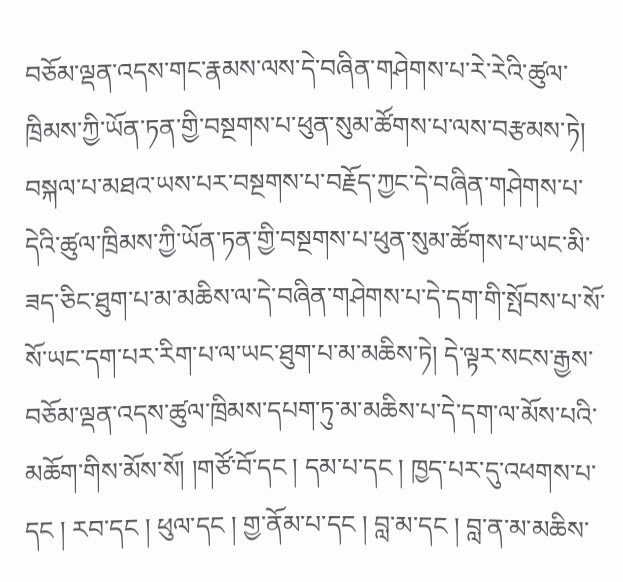བཅོམ་ལྡན་འདས་གང་རྣམས་ལས་དེ་བཞིན་གཤེགས་པ་རེ་རེའི་ཚུལ་ཁྲིམས་ཀྱི་ཡོན་ཏན་གྱི་བསྔགས་པ་ཕུན་སུམ་ཚོགས་པ་ལས་བརྩམས་ཏེ། བསྐལ་པ་མཐའ་ཡས་པར་བསྔགས་པ་བརྗོད་ཀྱང་དེ་བཞིན་གཤེགས་པ་དེའི་ཚུལ་ཁྲིམས་ཀྱི་ཡོན་ཏན་གྱི་བསྔགས་པ་ཕུན་སུམ་ཚོགས་པ་ཡང་མི་ཟད་ཅིང་ཐུག་པ་མ་མཆིས་ལ་དེ་བཞིན་གཤེགས་པ་དེ་དག་གི་སྤོབས་པ་སོ་སོ་ཡང་དག་པར་རིག་པ་ལ་ཡང་ཐུག་པ་མ་མཆིས་ཏེ། དེ་ལྟར་སངས་རྒྱས་བཅོམ་ལྡན་འདས་ཚུལ་ཁྲིམས་དཔག་ཏུ་མ་མཆིས་པ་དེ་དག་ལ་མོས་པའི་མཆོག་གིས་མོས་སོ། །གཙོ་བོ་དང ། དམ་པ་དང ། ཁྱད་པར་དུ་འཕགས་པ་དང ། རབ་དང ། ཕུལ་དང ། གྱ་ནོམ་པ་དང ། བླ་མ་དང ། བླ་ན་མ་མཆིས་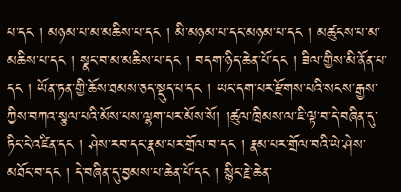པ་དང ། མཉམ་པ་མ་མཆིས་པ་དང ། མི་མཉམ་པ་དང་མཉམ་པ་དང ། མཚུངས་པ་མ་མཆིས་པ་དང ། སྣང་བ་མ་མཆིས་པ་དང ། བདག་ཉིད་ཆེན་པོ་དང ། ཟིལ་གྱིས་མི་ནོན་པ་དང ། ཡོན་ཏན་གྱི་ཆོས་ཐམས་ཅད་སྡུད་པ་དང ། ཡང་དག་པར་རྫོགས་པའི་སངས་རྒྱས་ཀྱིས་བཀའ་སྩལ་པའི་མོས་པས་ལྷག་པར་མོས་སོ། །ཚུལ་ཁྲིམས་ལ་ཇི་ལྟ་བ་དེ་བཞིན་དུ་ཏིང་ངེ་འཛིན་དང ། ཤེས་རབ་དང་རྣམ་པར་གྲོལ་བ་དང ། རྣམ་པར་གྲོལ་བའི་ཡེ་ཤེས་མཐོང་བ་དང ། དེ་བཞིན་དུ་བྱམས་པ་ཆེན་པོ་དང ། སྙིང་རྗེ་ཆེན་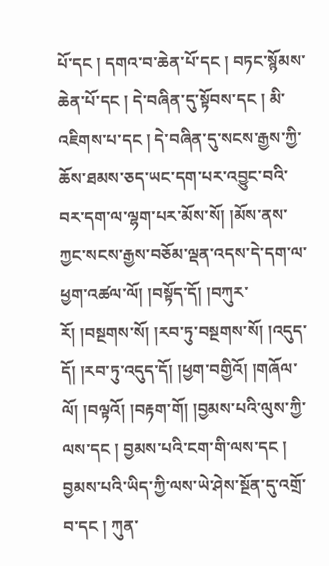པོ་དང ། དགའ་བ་ཆེན་པོ་དང ། བཏང་སྙོམས་ཆེན་པོ་དང ། དེ་བཞིན་དུ་སྟོབས་དང ། མི་འཇིགས་པ་དང ། དེ་བཞིན་དུ་སངས་རྒྱས་ཀྱི་ཆོས་ཐམས་ཅད་ཡང་དག་པར་འབྱུང་བའི་བར་དག་ལ་ལྷག་པར་མོས་སོ། །མོས་ནས་ཀྱང་སངས་རྒྱས་བཅོམ་ལྡན་འདས་དེ་དག་ལ་ཕྱག་འཚལ་ལོ། །བསྟོད་དོ། །བཀུར་རོ། །བསྔགས་སོ། །རབ་ཏུ་བསྔགས་སོ། །འདུད་དོ། །རབ་ཏུ་འདུད་དོ། །ཕྱག་བགྱིའོ། །གཞོལ་ལོ། །བལྟའོ། །བརྟག་གོ། །བྱམས་པའི་ལུས་ཀྱི་ལས་དང ། བྱམས་པའི་ངག་གི་ལས་དང ། བྱམས་པའི་ཡིད་ཀྱི་ལས་ཡེ་ཤེས་སྔོན་དུ་འགྲོ་བ་དང ། ཀུན་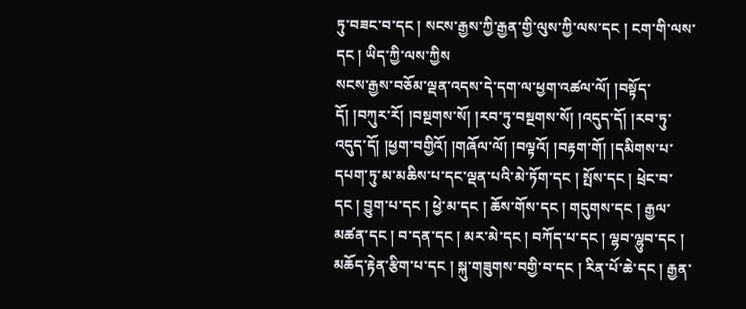ཏུ་བཟང་བ་དང ། སངས་རྒྱས་ཀྱི་རྒྱན་གྱི་ལུས་ཀྱི་ལས་དང ། ངག་གི་ལས་དང ། ཡིད་ཀྱི་ལས་ཀྱིས
སངས་རྒྱས་བཅོམ་ལྡན་འདས་དེ་དག་ལ་ཕྱག་འཚལ་ལོ། །བསྟོད་དོ། །བཀུར་རོ། །བསྔགས་སོ། །རབ་ཏུ་བསྔགས་སོ། །འདུད་དོ། །རབ་ཏུ་འདུད་དོ། །ཕྱག་བགྱིའོ། །གཞོལ་ལོ། །བལྟའོ། །བརྟག་གོ། །དམིགས་པ་དཔག་ཏུ་མ་མཆིས་པ་དང་ལྡན་པའི་མེ་ཏོག་དང ། སྤོས་དང ། ཕྲེང་བ་དང ། བྱུག་པ་དང ། ཕྱེ་མ་དང ། ཆོས་གོས་དང ། གདུགས་དང ། རྒྱལ་མཚན་དང ། བ་དན་དང ། མར་མེ་དང ། བཀོད་པ་དང ། ལྷབ་ལྷུབ་དང ། མཆོད་རྟེན་རྩིག་པ་དང ། སྐུ་གཟུགས་བགྱི་བ་དང ། རིན་པོ་ཆེ་དང ། རྒྱན་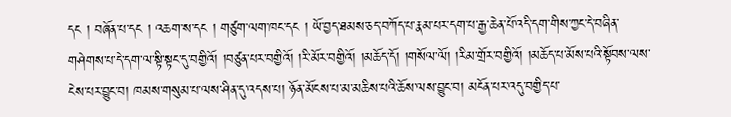དང ། བཞོན་པ་དང ། འཆག་ས་དང ། གཙུག་ལག་ཁང་དང ། ཡོ་བྱད་ཐམས་ཅད་བཀོད་པ་རྣམ་པར་དག་པ་རྒྱ་ཆེན་པོ་འདི་དག་གིས་ཀྱང་དེ་བཞིན་གཤེགས་པ་དེ་དག་ལ་སྟི་སྟང་དུ་བགྱིའོ། །བཙུན་པར་བགྱིའོ། །རི་མོར་བགྱིའོ། །མཆོད་དོ། །གསོལ་ལོ། །རིམ་གྲོར་བགྱིའོ། །མཆོད་པ་མོས་པའི་སྟོབས་ལས་ངེས་པར་བྱུང་བ། ཁམས་གསུམ་པ་ལས་ཤིན་དུ་འདས་པ། ཉོན་མོངས་པ་མ་མཆིས་པའི་ཆོས་ལས་བྱུང་བ། མངོན་པར་འདུ་བགྱིད་པ་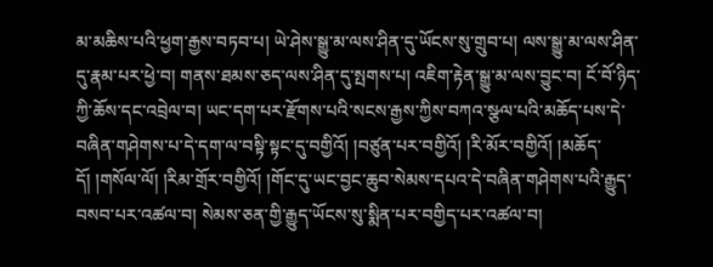མ་མཆིས་པའི་ཕྱག་རྒྱས་བཏབ་པ། ཡེ་ཤེས་སྒྱུ་མ་ལས་ཤིན་དུ་ཡོངས་སུ་གྲུབ་པ། ལས་སྒྱུ་མ་ལས་ཤིན་དུ་རྣམ་པར་ཕྱེ་བ། གནས་ཐམས་ཅད་ལས་ཤིན་དུ་སྤགས་པ། འཇིག་རྟེན་སྒྱུ་མ་ལས་བྱུང་བ། ངོ་བོ་ཉིད་ཀྱི་ཆོས་དང་འབྲེལ་བ། ཡང་དག་པར་རྫོགས་པའི་སངས་རྒྱས་ཀྱིས་བཀའ་སྩལ་པའི་མཆོད་པས་དེ་བཞིན་གཤེགས་པ་དེ་དག་ལ་བསྟི་སྟང་དུ་བགྱིའོ། །བཙུན་པར་བགྱིའོ། །རི་མོར་བགྱིའོ། །མཆོད་དོ། །གསོལ་ལོ། །རིམ་གྲོར་བགྱིའོ། །གོང་དུ་ཡང་བྱང་ཆུབ་སེམས་དཔའ་དེ་བཞིན་གཤེགས་པའི་རྒྱུད་བསབ་པར་འཚལ་བ། སེམས་ཅན་གྱི་རྒྱུད་ཡོངས་སུ་སྨིན་པར་བགྱིད་པར་འཚལ་བ།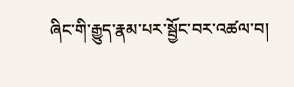ཞིང་གི་རྒྱུད་རྣམ་པར་སྦྱོང་བར་འཚལ་བ།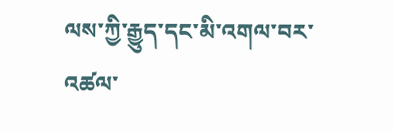ལས་ཀྱི་རྒྱུད་དང་མི་འགལ་བར་འཚལ་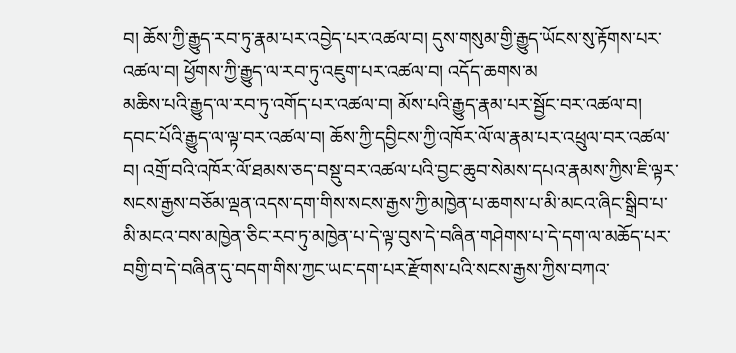བ། ཆོས་ཀྱི་རྒྱུད་རབ་ཏུ་རྣམ་པར་འབྱེད་པར་འཚལ་བ། དུས་གསུམ་གྱི་རྒྱུད་ཡོངས་སུ་རྟོགས་པར་འཚལ་བ། ཕྱོགས་ཀྱི་རྒྱུད་ལ་རབ་ཏུ་འཇུག་པར་འཚལ་བ། འདོད་ཆགས་མ
མཆིས་པའི་རྒྱུད་ལ་རབ་ཏུ་འགོད་པར་འཚལ་བ། མོས་པའི་རྒྱུད་རྣམ་པར་སྦྱོང་བར་འཚལ་བ། དབང་པོའི་རྒྱུད་ལ་ལྟ་བར་འཚལ་བ། ཆོས་ཀྱི་དབྱིངས་ཀྱི་འཁོར་ལོ་ལ་རྣམ་པར་འཕྲུལ་བར་འཚལ་བ། འགྲོ་བའི་འཁོར་ལོ་ཐམས་ཅད་བསྡུ་བར་འཚལ་པའི་བྱང་ཆུབ་སེམས་དཔའ་རྣམས་ཀྱིས་ཇི་ལྟར་སངས་རྒྱས་བཅོམ་ལྡན་འདས་དག་གིས་སངས་རྒྱས་ཀྱི་མཁྱེན་པ་ཆགས་པ་མི་མངའ་ཞིང་སྒྲིབ་པ་མི་མངའ་བས་མཁྱེན་ཅིང་རབ་ཏུ་མཁྱེན་པ་དེ་ལྟ་བུས་དེ་བཞིན་གཤེགས་པ་དེ་དག་ལ་མཆོད་པར་བགྱི་བ་དེ་བཞིན་དུ་བདག་གིས་ཀྱང་ཡང་དག་པར་རྫོགས་པའི་སངས་རྒྱས་ཀྱིས་བཀའ་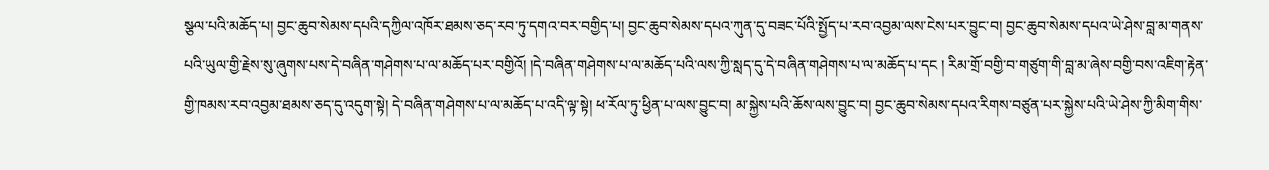སྩལ་པའི་མཆོད་པ། བྱང་ཆུབ་སེམས་དཔའི་དཀྱིལ་འཁོར་ཐམས་ཅད་རབ་ཏུ་དགའ་བར་བགྱིད་པ། བྱང་ཆུབ་སེམས་དཔའ་ཀུན་དུ་བཟང་པོའི་སྤྱོད་པ་རབ་འབྱམ་ལས་ངེས་པར་བྱུང་བ། བྱང་ཆུབ་སེམས་དཔའ་ཡེ་ཤེས་བླ་མ་གནས་པའི་ཡུལ་གྱི་རྗེས་སུ་ཞུགས་པས་དེ་བཞིན་གཤེགས་པ་ལ་མཆོད་པར་བགྱིའོ། །དེ་བཞིན་གཤེགས་པ་ལ་མཆོད་པའི་ལས་ཀྱི་སླད་དུ་དེ་བཞིན་གཤེགས་པ་ལ་མཆོད་པ་དང ། རིམ་གྲོ་བགྱི་བ་གཙུག་གི་བླ་མ་ཞེས་བགྱི་བས་འཇིག་རྟེན་གྱི་ཁམས་རབ་འབྱམ་ཐམས་ཅད་དུ་འདུག་སྟེ། དེ་བཞིན་གཤེགས་པ་ལ་མཆོད་པ་འདི་ལྟ་སྟེ། ཕ་རོལ་ཏུ་ཕྱིན་པ་ལས་བྱུང་བ། མ་སྐྱེས་པའི་ཆོས་ལས་བྱུང་བ། བྱང་ཆུབ་སེམས་དཔའ་རིགས་བཙུན་པར་སྐྱེས་པའི་ཡེ་ཤེས་ཀྱི་མིག་གིས་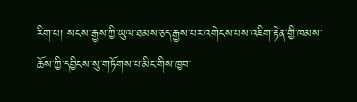རིག་པ། སངས་རྒྱས་ཀྱི་ཡུལ་ཐམས་ཅད་རྒྱས་པར་འགེངས་པས་འཇིག་རྟེན་གྱི་ཁམས་ཆོས་ཀྱི་དབྱིངས་སུ་གཏོགས་པ་མིང་གིས་ཁྱབ་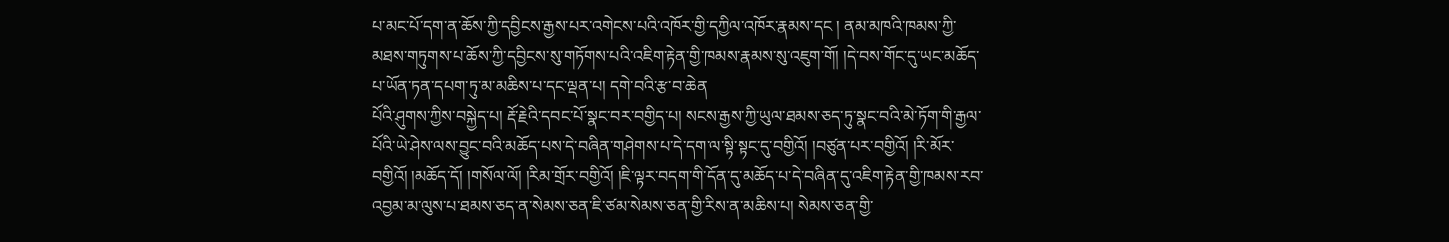པ་མང་པོ་དག་ན་ཆོས་ཀྱི་དབྱིངས་རྒྱས་པར་འགེངས་པའི་འཁོར་གྱི་དཀྱིལ་འཁོར་རྣམས་དང ། ནམ་མཁའི་ཁམས་ཀྱི་མཐས་གཏུགས་པ་ཆོས་ཀྱི་དབྱིངས་སུ་གཏོགས་པའི་འཇིག་རྟེན་གྱི་ཁམས་རྣམས་སུ་འཇུག་གོ། །དེ་བས་གོང་དུ་ཡང་མཆོད་པ་ཡོན་ཏན་དཔག་ཏུ་མ་མཆིས་པ་དང་ལྡན་པ། དགེ་བའི་རྩ་བ་ཆེན
པོའི་ཤུགས་ཀྱིས་བསྐྱེད་པ། རྡོ་རྗེའི་དབང་པོ་སྣང་བར་བགྱིད་པ། སངས་རྒྱས་ཀྱི་ཡུལ་ཐམས་ཅད་ཏུ་སྣང་བའི་མེ་ཏོག་གི་རྒྱལ་པོའི་ཡེ་ཤེས་ལས་བྱུང་བའི་མཆོད་པས་དེ་བཞིན་གཤེགས་པ་དེ་དག་ལ་སྟི་སྟང་དུ་བགྱིའོ། །བཙུན་པར་བགྱིའོ། །རི་མོར་བགྱིའོ། །མཆོད་དོ། །གསོལ་ལོ། །རིམ་གྲོར་བགྱིའོ། །ཇི་ལྟར་བདག་གི་དོན་དུ་མཆོད་པ་དེ་བཞིན་དུ་འཇིག་རྟེན་གྱི་ཁམས་རབ་འབྱམ་མ་ལུས་པ་ཐམས་ཅད་ན་སེམས་ཅན་ཇི་ཙམ་སེམས་ཅན་གྱི་རིས་ན་མཆིས་པ། སེམས་ཅན་གྱི་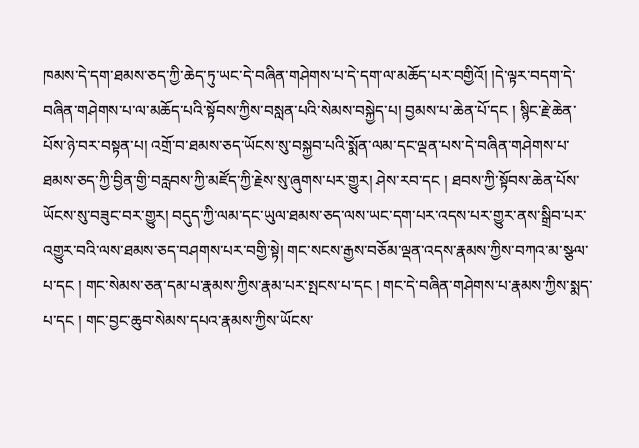ཁམས་དེ་དག་ཐམས་ཅད་ཀྱི་ཆེད་ཏུ་ཡང་དེ་བཞིན་གཤེགས་པ་དེ་དག་ལ་མཆོད་པར་བགྱིའོ། །དེ་ལྟར་བདག་དེ་བཞིན་གཤེགས་པ་ལ་མཆོད་པའི་སྟོབས་ཀྱིས་བསླན་པའི་སེམས་བསྐྱེད་པ། བྱམས་པ་ཆེན་པོ་དང ། སྙིང་རྗེ་ཆེན་པོས་ཉེ་བར་བསྟན་པ། འགྲོ་བ་ཐམས་ཅད་ཡོངས་སུ་བསྐྱབ་པའི་སྨོན་ལམ་དང་ལྡན་པས་དེ་བཞིན་གཤེགས་པ་ཐམས་ཅད་ཀྱི་བྱིན་གྱི་བརླབས་ཀྱི་མཛོད་ཀྱི་རྗེས་སུ་ཞུགས་པར་གྱུར། ཤེས་རབ་དང ། ཐབས་ཀྱི་སྟོབས་ཆེན་པོས་ཡོངས་སུ་བཟུང་བར་གྱུར། བདུད་ཀྱི་ལམ་དང་ཡུལ་ཐམས་ཅད་ལས་ཡང་དག་པར་འདས་པར་གྱུར་ནས་སྒྲིབ་པར་འགྱུར་བའི་ལས་ཐམས་ཅད་བཤགས་པར་བགྱི་སྟེ། གང་སངས་རྒྱས་བཅོམ་ལྡན་འདས་རྣམས་ཀྱིས་བཀའ་མ་སྩལ་པ་དང ། གང་སེམས་ཅན་དམ་པ་རྣམས་ཀྱིས་རྣམ་པར་སྤངས་པ་དང ། གང་དེ་བཞིན་གཤེགས་པ་རྣམས་ཀྱིས་སྨད་པ་དང ། གང་བྱང་ཆུབ་སེམས་དཔའ་རྣམས་ཀྱིས་ཡོངས་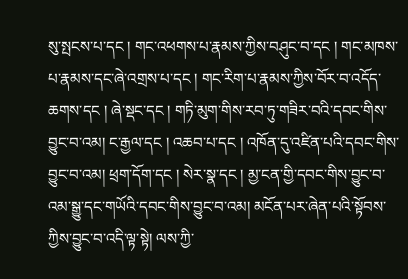སུ་སྤངས་པ་དང ། གང་འཕགས་པ་རྣམས་ཀྱིས་བཤུང་བ་དང ། གང་མཁས་པ་རྣམས་དང་ཞེ་འགྲས་པ་དང ། གང་རིག་པ་རྣམས་ཀྱིས་བོར་བ་འདོད་ཆགས་དང ། ཞེ་སྡང་དང ། གཏི་མུག་གིས་རབ་ཏུ་གཟིར་བའི་དབང་གིས་བྱུང་བ་འམ། ང་རྒྱལ་དང ། འཆབ་པ་དང ། འཁོན་དུ་འཛིན་པའི་དབང་གིས་བྱུང་བ་འམ། ཕྲག་དོག་དང ། སེར་སྣ་དང ། མྱ་ངན་གྱི་དབང་གིས་བྱུང་བ་འམ་སྒྱུ་དང་གཡོའི་དབང་གིས་བྱུང་བ་འམ། མངོན་པར་ཞེན་པའི་སྟོབས་ཀྱིས་བྱུང་བ་འདི་ལྟ་སྟེ། ལས་ཀྱི་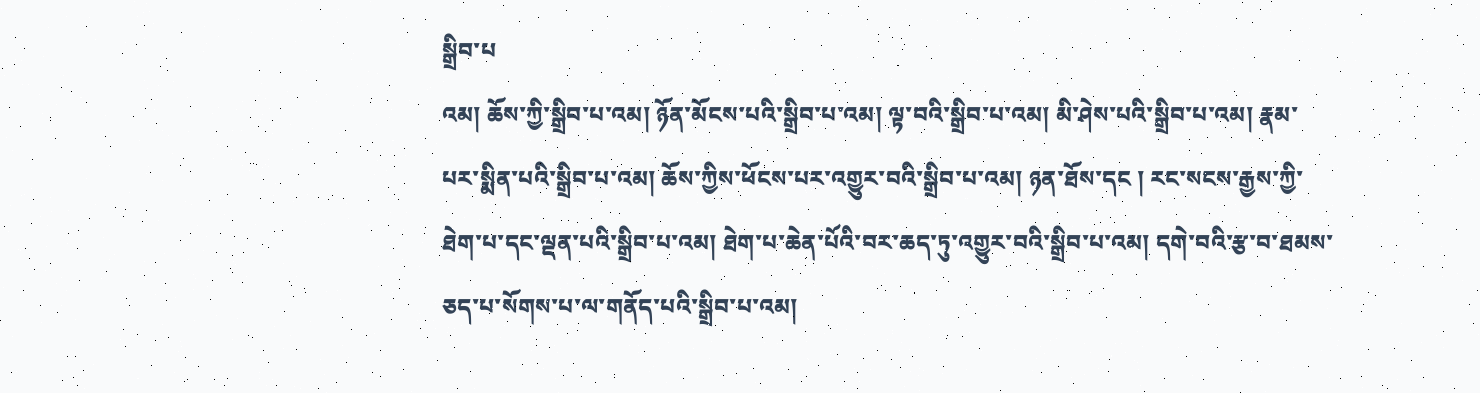སྒྲིབ་པ
འམ། ཆོས་ཀྱི་སྒྲིབ་པ་འམ། ཉོན་མོངས་པའི་སྒྲིབ་པ་འམ། ལྟ་བའི་སྒྲིབ་པ་འམ། མི་ཤེས་པའི་སྒྲིབ་པ་འམ། རྣམ་པར་སྨིན་པའི་སྒྲིབ་པ་འམ། ཆོས་ཀྱིས་ཕོངས་པར་འགྱུར་བའི་སྒྲིབ་པ་འམ། ཉན་ཐོས་དང ། རང་སངས་རྒྱས་ཀྱི་ཐེག་པ་དང་ལྡན་པའི་སྒྲིབ་པ་འམ། ཐེག་པ་ཆེན་པོའི་བར་ཆད་ཏུ་འགྱུར་བའི་སྒྲིབ་པ་འམ། དགེ་བའི་རྩ་བ་ཐམས་ཅད་པ་སོགས་པ་ལ་གནོད་པའི་སྒྲིབ་པ་འམ།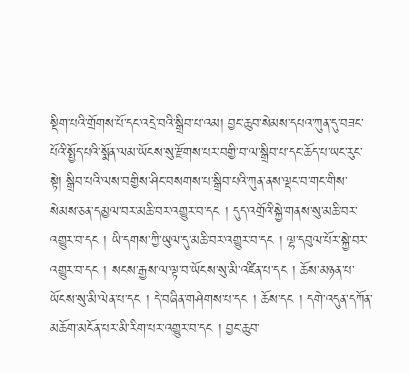སྡིག་པའི་གྲོགས་པོ་དང་འདྲེ་བའི་སྒྲིབ་པ་འམ། བྱང་ཆུབ་སེམས་དཔའ་ཀུན་དུ་བཟང་པོའི་སྤྱོད་པའི་སྨོན་ལམ་ཡོངས་སུ་རྫོགས་པར་བགྱི་བ་ལ་སྒྲིབ་པ་དང་ཆོད་པ་ཡང་རུང་སྟེ། སྒྲིབ་པའི་ལས་བགྱིས་ཤིང་བསགས་པ་སྒྲིབ་པའི་ཀུན་ནས་ལྡང་བ་གང་གིས་སེམས་ཅན་དམྱལ་བར་མཆི་བར་འགྱུར་བ་དང ། དུད་འགྲོའི་སྐྱེ་གནས་སུ་མཆི་བར་འགྱུར་བ་དང ། ཡི་དགས་ཀྱི་ཡུལ་དུ་མཆི་བར་འགྱུར་བ་དང ། ལྷ་དབུལ་པོར་སྐྱེ་བར་འགྱུར་བ་དང ། སངས་རྒྱས་ལ་ལྟ་བ་ཡོངས་སུ་མི་འཛིན་པ་དང ། ཆོས་མཉན་པ་ཡོངས་སུ་མི་ལེན་པ་དང ། དེ་བཞིན་གཤེགས་པ་དང ། ཆོས་དང ། དགེ་འདུན་དཀོན་མཆོག་མངོན་པར་མི་རིག་པར་འགྱུར་བ་དང ། བྱང་ཆུབ་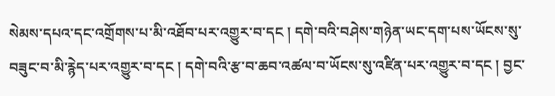སེམས་དཔའ་དང་འགྲོགས་པ་མི་འཐོབ་པར་འགྱུར་བ་དང ། དགེ་བའི་བཤེས་གཉེན་ཡང་དག་པས་ཡོངས་སུ་བཟུང་བ་མི་རྙེད་པར་འགྱུར་བ་དང ། དགེ་བའི་རྩ་བ་ཆབ་འཚལ་བ་ཡོངས་སུ་འཛིན་པར་འགྱུར་བ་དང ། བྱང་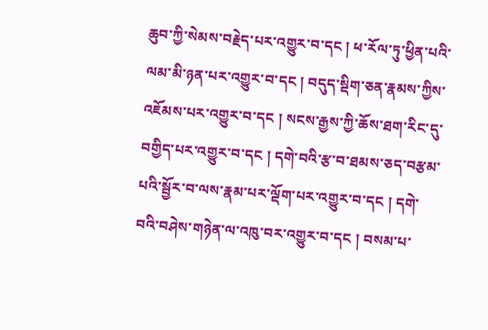ཆུབ་ཀྱི་སེམས་བརྗེད་པར་འགྱུར་བ་དང ། ཕ་རོལ་ཏུ་ཕྱིན་པའི་ལམ་མི་ཉན་པར་འགྱུར་བ་དང ། བདུད་སྡིག་ཅན་རྣམས་ཀྱིས་འཇོམས་པར་འགྱུར་བ་དང ། སངས་རྒྱས་ཀྱི་ཆོས་ཐག་རིང་དུ་བགྱིད་པར་འགྱུར་བ་དང ། དགེ་བའི་རྩ་བ་ཐམས་ཅད་བརྩམ་པའི་སྦྱོར་བ་ལས་རྣམ་པར་ལྡོག་པར་འགྱུར་བ་དང ། དགེ་བའི་བཤེས་གཉེན་ལ་འཁུ་བར་འགྱུར་བ་དང ། བསམ་པ་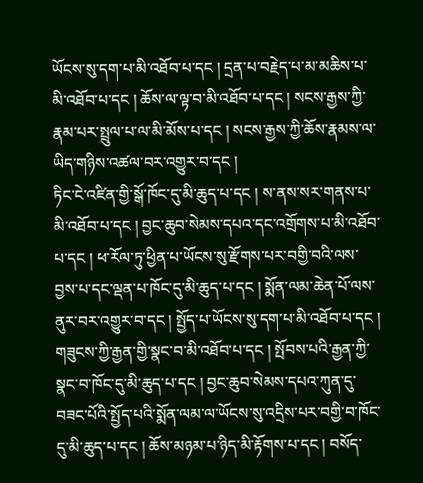ཡོངས་སུ་དག་པ་མི་འཐོབ་པ་དང ། དྲན་པ་བརྗེད་པ་མ་མཆིས་པ་མི་འཐོབ་པ་དང ། ཆོས་ལ་ལྟ་བ་མི་འཐོབ་པ་དང ། སངས་རྒྱས་ཀྱི་རྣམ་པར་སྤྲུལ་པ་ལ་མི་མོས་པ་དང ། སངས་རྒྱས་ཀྱི་ཆོས་རྣམས་ལ་ཡིད་གཉིས་འཚལ་བར་འགྱུར་བ་དང །
ཏིང་ངེ་འཛིན་གྱི་སྒོ་ཁོང་དུ་མི་ཆུད་པ་དང ། ས་ནས་སར་གནས་པ་མི་འཐོབ་པ་དང ། བྱང་ཆུབ་སེམས་དཔའ་དང་འགྲོགས་པ་མི་འཐོབ་པ་དང ། ཕ་རོལ་ཏུ་ཕྱིན་པ་ཡོངས་སུ་རྫོགས་པར་བགྱི་བའི་ལས་བྱས་པ་དང་ལྡན་པ་ཁོང་དུ་མི་ཆུད་པ་དང ། སྨོན་ལམ་ཆེན་པོ་ལས་ནུར་བར་འགྱུར་བ་དང ། སྤྱོད་པ་ཡོངས་སུ་དག་པ་མི་འཐོབ་པ་དང ། གཟུངས་ཀྱི་རྒྱན་གྱི་སྣང་བ་མི་འཐོབ་པ་དང ། སྤོབས་པའི་རྒྱན་ཀྱི་སྣང་བ་ཁོང་དུ་མི་ཆུད་པ་དང ། བྱང་ཆུབ་སེམས་དཔའ་ཀུན་དུ་བཟང་པོའི་སྤྱོད་པའི་སྨོན་ལམ་ལ་ཡོངས་སུ་འདྲིས་པར་བགྱི་བ་ཁོང་དུ་མི་ཆུད་པ་དང ། ཆོས་མཉམ་པ་ཉིད་མི་རྟོགས་པ་དང ། བསོད་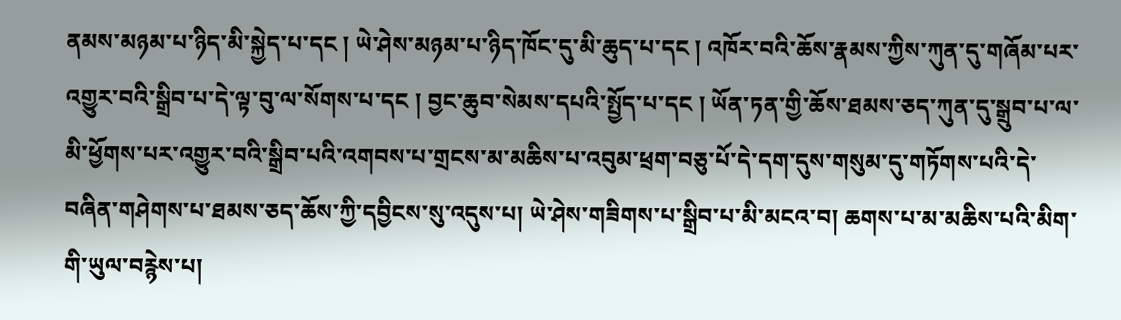ནམས་མཉམ་པ་ཉིད་མི་སྐྱེད་པ་དང ། ཡེ་ཤེས་མཉམ་པ་ཉིད་ཁོང་དུ་མི་ཆུད་པ་དང ། འཁོར་བའི་ཆོས་རྣམས་ཀྱིས་ཀུན་དུ་གཞོམ་པར་འགྱུར་བའི་སྒྲིབ་པ་དེ་ལྟ་བུ་ལ་སོགས་པ་དང ། བྱང་ཆུབ་སེམས་དཔའི་སྤྱོད་པ་དང ། ཡོན་ཏན་གྱི་ཆོས་ཐམས་ཅད་ཀུན་དུ་སྒྲུབ་པ་ལ་མི་ཕྱོགས་པར་འགྱུར་བའི་སྒྲིབ་པའི་འགབས་པ་གྲངས་མ་མཆིས་པ་འབུམ་ཕྲག་བཅུ་པོ་དེ་དག་དུས་གསུམ་དུ་གཏོགས་པའི་དེ་བཞིན་གཤེགས་པ་ཐམས་ཅད་ཆོས་ཀྱི་དབྱིངས་སུ་འདུས་པ། ཡེ་ཤེས་གཟིགས་པ་སྒྲིབ་པ་མི་མངའ་བ། ཆགས་པ་མ་མཆིས་པའི་མིག་གི་ཡུལ་བརྙེས་པ།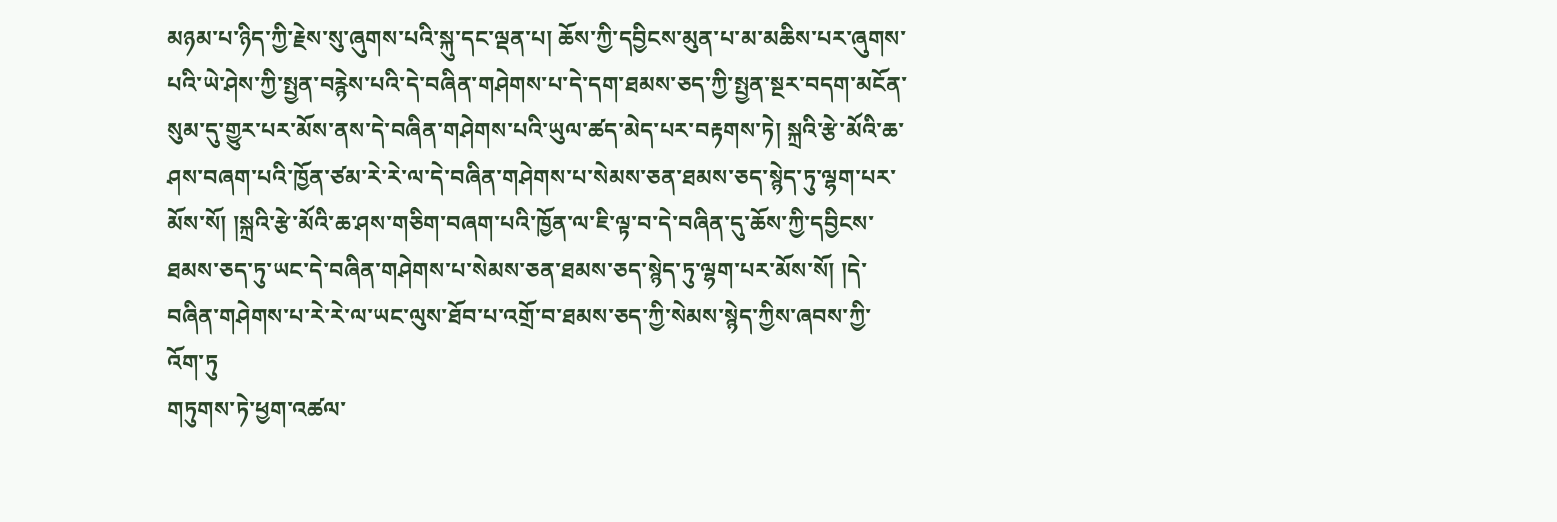མཉམ་པ་ཉིད་ཀྱི་རྗེས་སུ་ཞུགས་པའི་སྐུ་དང་ལྡན་པ། ཆོས་ཀྱི་དབྱིངས་མུན་པ་མ་མཆིས་པར་ཞུགས་པའི་ཡེ་ཤེས་ཀྱི་སྤྱན་བརྙེས་པའི་དེ་བཞིན་གཤེགས་པ་དེ་དག་ཐམས་ཅད་ཀྱི་སྤྱན་སྔར་བདག་མངོན་སུམ་དུ་གྱུར་པར་མོས་ནས་དེ་བཞིན་གཤེགས་པའི་ཡུལ་ཚད་མེད་པར་བརྟགས་ཏེ། སྐྲའི་རྩེ་མོའི་ཆ་ཤས་བཞག་པའི་ཁྱོན་ཙམ་རེ་རེ་ལ་དེ་བཞིན་གཤེགས་པ་སེམས་ཅན་ཐམས་ཅད་སྙེད་ཏུ་ལྷག་པར་མོས་སོ། །སྐྲའི་རྩེ་མོའི་ཆ་ཤས་གཅིག་བཞག་པའི་ཁྱོན་ལ་ཇི་ལྟ་བ་དེ་བཞིན་དུ་ཆོས་ཀྱི་དབྱིངས་ཐམས་ཅད་ཏུ་ཡང་དེ་བཞིན་གཤེགས་པ་སེམས་ཅན་ཐམས་ཅད་སྙེད་ཏུ་ལྷག་པར་མོས་སོ། །དེ་བཞིན་གཤེགས་པ་རེ་རེ་ལ་ཡང་ལུས་ཐོབ་པ་འགྲོ་བ་ཐམས་ཅད་ཀྱི་སེམས་སྙེད་ཀྱིས་ཞབས་ཀྱི་འོག་ཏུ
གཏུགས་ཏེ་ཕྱག་འཚལ་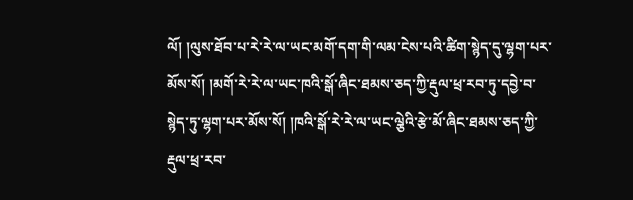ལོ། །ལུས་ཐོབ་པ་རེ་རེ་ལ་ཡང་མགོ་དག་གི་ལམ་ངེས་པའི་ཚིག་སྙེད་དུ་ལྷག་པར་མོས་སོ། །མགོ་རེ་རེ་ལ་ཡང་ཁའི་སྒོ་ཞིང་ཐམས་ཅད་ཀྱི་རྡུལ་ཕྲ་རབ་ཏུ་དབྱེ་བ་སྙེད་ཏུ་ལྷག་པར་མོས་སོ། །ཁའི་སྒོ་རེ་རེ་ལ་ཡང་ལྕེའི་རྩེ་མོ་ཞིང་ཐམས་ཅད་ཀྱི་རྡུལ་ཕྲ་རབ་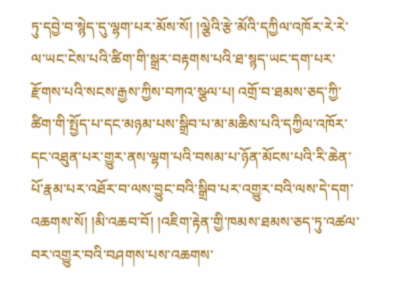ཏུ་དབྱེ་བ་སྙེད་དུ་ལྷག་པར་མོས་སོ། །ལྕེའི་རྩེ་མོའི་དཀྱིལ་འཁོར་རེ་རེ་ལ་ཡང་ངེས་པའི་ཚིག་གི་སྒྲར་བརྟགས་པའི་ཐ་སྙད་ཡང་དག་པར་རྫོགས་པའི་སངས་རྒྱས་ཀྱིས་བཀའ་སྩལ་པ། འགྲོ་བ་ཐམས་ཅད་ཀྱི་ཚིག་གི་སྤྱོད་པ་དང་མཉམ་པས་སྒྲིབ་པ་མ་མཆིས་པའི་དཀྱིལ་འཁོར་དང་འཐུན་པར་གྱུར་ནས་ལྷག་པའི་བསམ་པ་ཉོན་མོངས་པའི་རི་ཆེན་པོ་རྣམ་པར་འཐོར་བ་ལས་བྱུང་བའི་སྒྲིབ་པར་འགྱུར་བའི་ལས་དེ་དག་འཆགས་སོ། །མི་འཆབ་བོ། །འཇིག་རྟེན་གྱི་ཁམས་ཐམས་ཅད་ཏུ་འཚལ་བར་འགྱུར་བའི་བཤགས་པས་འཆགས་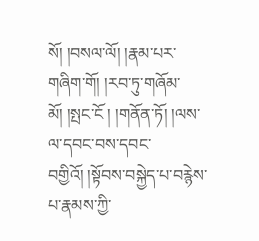སོ། །བསལ་ལོ། །རྣམ་པར་གཞིག་གོ། །རབ་ཏུ་གཞོམ་མོ། །སྤང་ངོ ། །གནོན་ཏོ། །ལས་ལ་དབང་བས་དབང་བགྱིའོ། །སྟོབས་བསྐྱེད་པ་བརྙེས་པ་རྣམས་ཀྱི་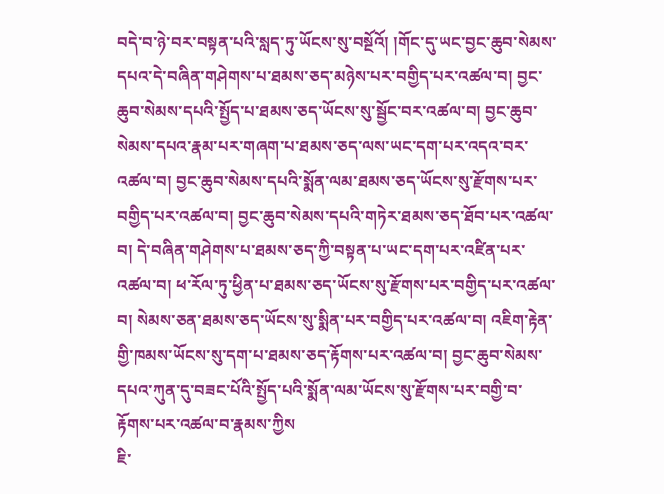བདེ་བ་ཉེ་བར་བསྟན་པའི་སླད་ཏུ་ཡོངས་སུ་བསྔོའོ། །གོང་དུ་ཡང་བྱང་ཆུབ་སེམས་དཔའ་དེ་བཞིན་གཤེགས་པ་ཐམས་ཅད་མཉེས་པར་བགྱིད་པར་འཚལ་བ། བྱང་ཆུབ་སེམས་དཔའི་སྤྱོད་པ་ཐམས་ཅད་ཡོངས་སུ་སྦྱོང་བར་འཚལ་བ། བྱང་ཆུབ་སེམས་དཔའ་རྣམ་པར་གཞག་པ་ཐམས་ཅད་ལས་ཡང་དག་པར་འདའ་བར་འཚལ་བ། བྱང་ཆུབ་སེམས་དཔའི་སྨོན་ལམ་ཐམས་ཅད་ཡོངས་སུ་རྫོགས་པར་བགྱིད་པར་འཚལ་བ། བྱང་ཆུབ་སེམས་དཔའི་གཏེར་ཐམས་ཅད་ཐོབ་པར་འཚལ་བ། དེ་བཞིན་གཤེགས་པ་ཐམས་ཅད་ཀྱི་བསྟན་པ་ཡང་དག་པར་འཛིན་པར་འཚལ་བ། ཕ་རོལ་ཏུ་ཕྱིན་པ་ཐམས་ཅད་ཡོངས་སུ་རྫོགས་པར་བགྱིད་པར་འཚལ་བ། སེམས་ཅན་ཐམས་ཅད་ཡོངས་སུ་སྨིན་པར་བགྱིད་པར་འཚལ་བ། འཇིག་རྟེན་གྱི་ཁམས་ཡོངས་སུ་དག་པ་ཐམས་ཅད་རྟོགས་པར་འཚལ་བ། བྱང་ཆུབ་སེམས་དཔའ་ཀུན་དུ་བཟང་པོའི་སྤྱོད་པའི་སྨོན་ལམ་ཡོངས་སུ་རྫོགས་པར་བགྱི་བ་རྟོགས་པར་འཚལ་བ་རྣམས་ཀྱིས
ཇི་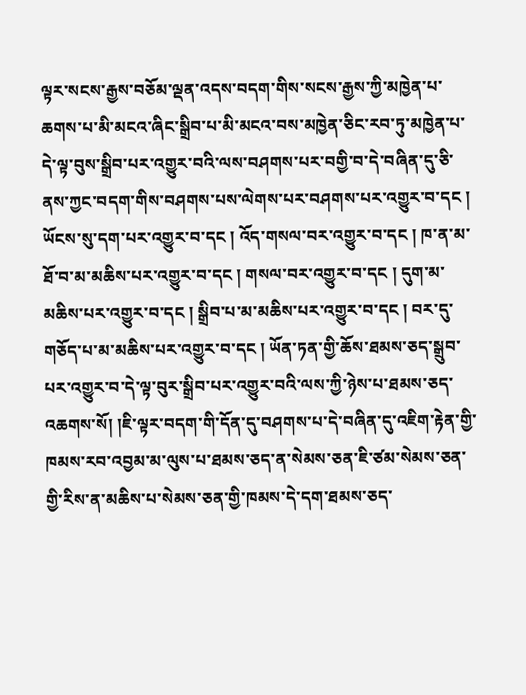ལྟར་སངས་རྒྱས་བཅོམ་ལྡན་འདས་བདག་གིས་སངས་རྒྱས་ཀྱི་མཁྱེན་པ་ཆགས་པ་མི་མངའ་ཞིང་སྒྲིབ་པ་མི་མངའ་བས་མཁྱེན་ཅིང་རབ་ཏུ་མཁྱེན་པ་དེ་ལྟ་བུས་སྒྲིབ་པར་འགྱུར་བའི་ལས་བཤགས་པར་བགྱི་བ་དེ་བཞིན་དུ་ཅི་ནས་ཀྱང་བདག་གིས་བཤགས་པས་ལེགས་པར་བཤགས་པར་འགྱུར་བ་དང ། ཡོངས་སུ་དག་པར་འགྱུར་བ་དང ། འོད་གསལ་བར་འགྱུར་བ་དང ། ཁ་ན་མ་ཐོ་བ་མ་མཆིས་པར་འགྱུར་བ་དང ། གསལ་བར་འགྱུར་བ་དང ། དུག་མ་མཆིས་པར་འགྱུར་བ་དང ། སྒྲིབ་པ་མ་མཆིས་པར་འགྱུར་བ་དང ། བར་དུ་གཅོད་པ་མ་མཆིས་པར་འགྱུར་བ་དང ། ཡོན་ཏན་གྱི་ཆོས་ཐམས་ཅད་སྒྲུབ་པར་འགྱུར་བ་དེ་ལྟ་བུར་སྒྲིབ་པར་འགྱུར་བའི་ལས་ཀྱི་ཉེས་པ་ཐམས་ཅད་འཆགས་སོ། །ཇི་ལྟར་བདག་གི་དོན་དུ་བཤགས་པ་དེ་བཞིན་དུ་འཇིག་རྟེན་གྱི་ཁམས་རབ་འབྱམ་མ་ལུས་པ་ཐམས་ཅད་ན་སེམས་ཅན་ཇི་ཙམ་སེམས་ཅན་གྱི་རིས་ན་མཆིས་པ་སེམས་ཅན་གྱི་ཁམས་དེ་དག་ཐམས་ཅད་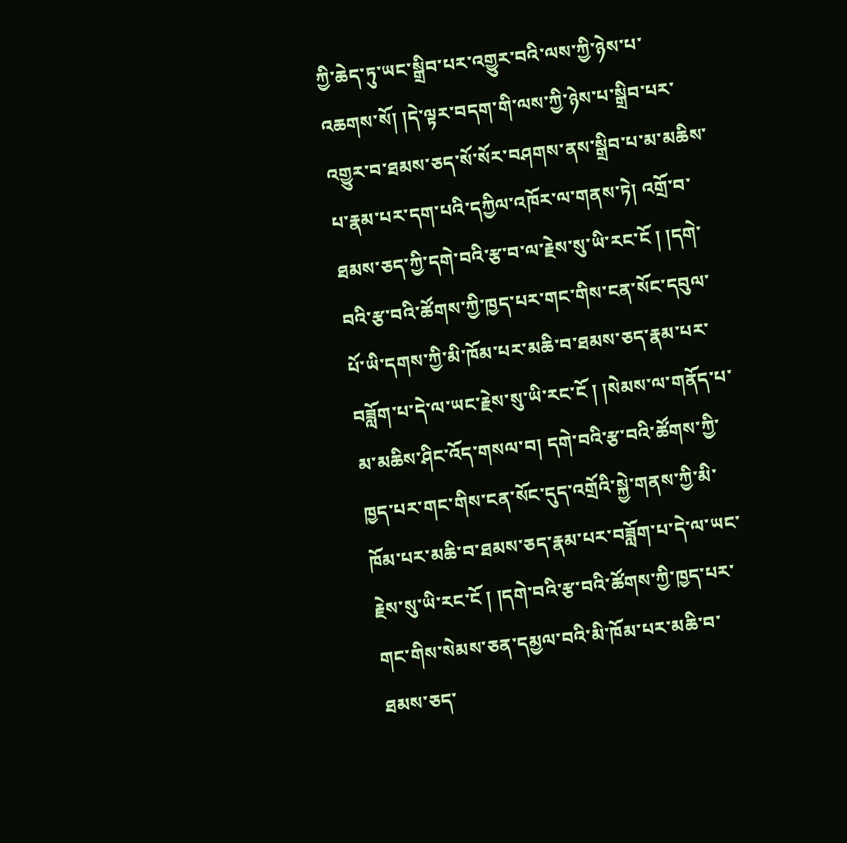ཀྱི་ཆེད་ཏུ་ཡང་སྒྲིབ་པར་འགྱུར་བའི་ལས་ཀྱི་ཉེས་པ་འཆགས་སོ། །དེ་ལྟར་བདག་གི་ལས་ཀྱི་ཉེས་པ་སྒྲིབ་པར་འགྱུར་བ་ཐམས་ཅད་སོ་སོར་བཤགས་ནས་སྒྲིབ་པ་མ་མཆིས་པ་རྣམ་པར་དག་པའི་དཀྱིལ་འཁོར་ལ་གནས་ཏེ། འགྲོ་བ་ཐམས་ཅད་ཀྱི་དགེ་བའི་རྩ་བ་ལ་རྗེས་སུ་ཡི་རང་ངོ ། །དགེ་བའི་རྩ་བའི་ཚོགས་ཀྱི་ཁྱད་པར་གང་གིས་ངན་སོང་དབུལ་པོ་ཡི་དགས་ཀྱི་མི་ཁོམ་པར་མཆི་བ་ཐམས་ཅད་རྣམ་པར་བཟློག་པ་དེ་ལ་ཡང་རྗེས་སུ་ཡི་རང་ངོ ། །སེམས་ལ་གནོད་པ་མ་མཆིས་ཤིང་འོད་གསལ་བ། དགེ་བའི་རྩ་བའི་ཚོགས་ཀྱི་ཁྱད་པར་གང་གིས་ངན་སོང་དུད་འགྲོའི་སྐྱེ་གནས་ཀྱི་མི་ཁོམ་པར་མཆི་བ་ཐམས་ཅད་རྣམ་པར་བཟློག་པ་དེ་ལ་ཡང་རྗེས་སུ་ཡི་རང་ངོ ། །དགེ་བའི་རྩ་བའི་ཚོགས་ཀྱི་ཁྱད་པར་གང་གིས་སེམས་ཅན་དམྱལ་བའི་མི་ཁོམ་པར་མཆི་བ་ཐམས་ཅད་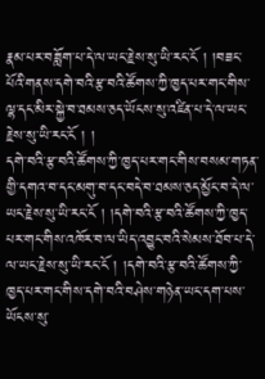རྣམ་པར་བཟློག་པ་དེ་ལ་ཡང་རྗེས་སུ་ཡི་རང་ངོ ། །བཟང་པོའི་གནས་དགེ་བའི་རྩ་བའི་ཚོགས་ཀྱི་ཁྱད་པར་གང་གིས་ལྷ་དང་མིར་སྐྱེ་བ་ཐམས་ཅད་ཡོངས་སུ་འཛིན་པ་དེ་ལ་ཡང་རྗེས་སུ་ཡི་རང་ངོ ། །
དགེ་བའི་རྩ་བའི་ཚོགས་ཀྱི་ཁྱད་པར་གང་གིས་བསམ་གཏན་གྱི་དགའ་བ་དང་མགུ་བ་དང་བདེ་བ་ཐམས་ཅད་མྱོང་བ་དེ་ལ་ཡང་རྗེས་སུ་ཡི་རང་ངོ ། །དགེ་བའི་རྩ་བའི་ཚོགས་ཀྱི་ཁྱད་པར་གང་གིས་འཁོར་བ་ལ་ཡིད་འབྱུང་བའི་སེམས་ཐོབ་པ་དེ་ལ་ཡང་རྗེས་སུ་ཡི་རང་ངོ ། །དགེ་བའི་རྩ་བའི་ཚོགས་ཀྱི་ཁྱད་པར་གང་གིས་དགེ་བའི་བཤེས་གཉེན་ཡང་དག་པས་ཡོངས་སུ་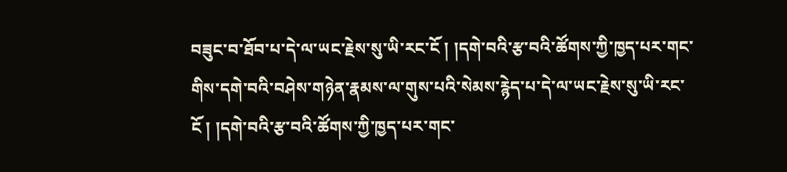བཟུང་བ་ཐོབ་པ་དེ་ལ་ཡང་རྗེས་སུ་ཡི་རང་ངོ ། །དགེ་བའི་རྩ་བའི་ཚོགས་ཀྱི་ཁྱད་པར་གང་གིས་དགེ་བའི་བཤེས་གཉེན་རྣམས་ལ་གུས་པའི་སེམས་རྙེད་པ་དེ་ལ་ཡང་རྗེས་སུ་ཡི་རང་ངོ ། །དགེ་བའི་རྩ་བའི་ཚོགས་ཀྱི་ཁྱད་པར་གང་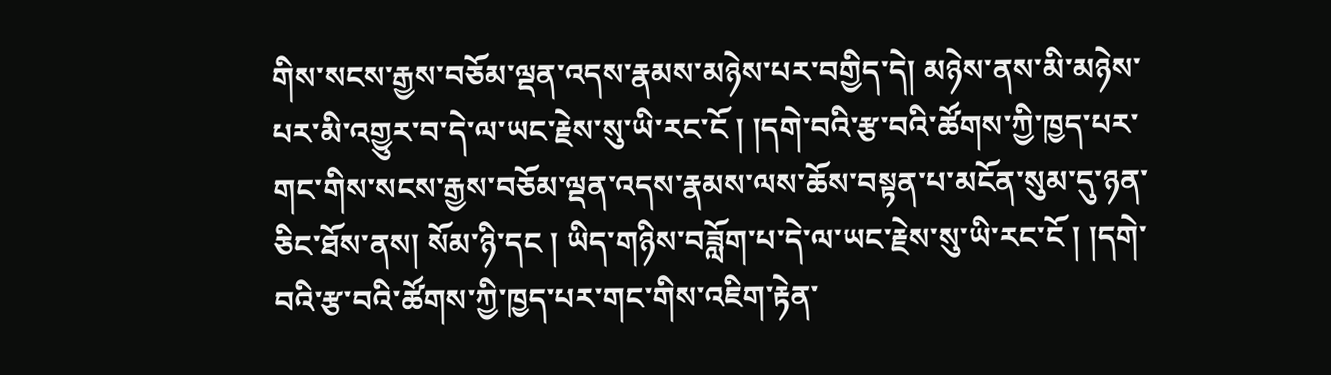གིས་སངས་རྒྱས་བཅོམ་ལྡན་འདས་རྣམས་མཉེས་པར་བགྱིད་དེ། མཉེས་ནས་མི་མཉེས་པར་མི་འགྱུར་བ་དེ་ལ་ཡང་རྗེས་སུ་ཡི་རང་ངོ ། །དགེ་བའི་རྩ་བའི་ཚོགས་ཀྱི་ཁྱད་པར་གང་གིས་སངས་རྒྱས་བཅོམ་ལྡན་འདས་རྣམས་ལས་ཆོས་བསྟན་པ་མངོན་སུམ་དུ་ཉན་ཅིང་ཐོས་ནས། སོམ་ཉི་དང ། ཡིད་གཉིས་བཟློག་པ་དེ་ལ་ཡང་རྗེས་སུ་ཡི་རང་ངོ ། །དགེ་བའི་རྩ་བའི་ཚོགས་ཀྱི་ཁྱད་པར་གང་གིས་འཇིག་རྟེན་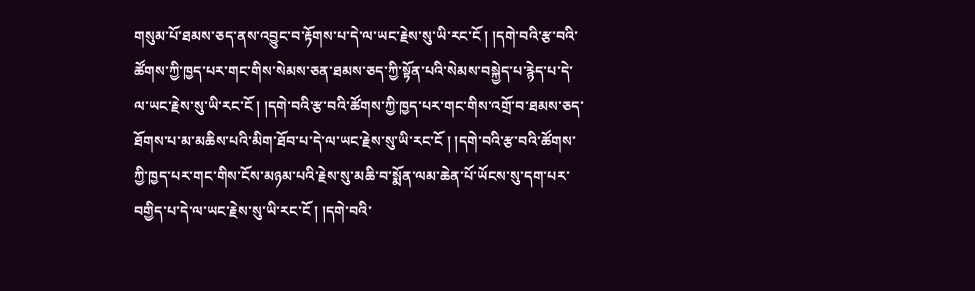གསུམ་པོ་ཐམས་ཅད་ནས་འབྱུང་བ་རྟོགས་པ་དེ་ལ་ཡང་རྗེས་སུ་ཡི་རང་ངོ ། །དགེ་བའི་རྩ་བའི་ཚོགས་ཀྱི་ཁྱད་པར་གང་གིས་སེམས་ཅན་ཐམས་ཅད་ཀྱི་སྟོན་པའི་སེམས་བསྐྱེད་པ་རྙེད་པ་དེ་ལ་ཡང་རྗེས་སུ་ཡི་རང་ངོ ། །དགེ་བའི་རྩ་བའི་ཚོགས་ཀྱི་ཁྱད་པར་གང་གིས་འགྲོ་བ་ཐམས་ཅད་ཐོགས་པ་མ་མཆིས་པའི་མིག་ཐོབ་པ་དེ་ལ་ཡང་རྗེས་སུ་ཡི་རང་ངོ ། །དགེ་བའི་རྩ་བའི་ཚོགས་ཀྱི་ཁྱད་པར་གང་གིས་ངོས་མཉམ་པའི་རྗེས་སུ་མཆི་བ་སྨོན་ལམ་ཆེན་པོ་ཡོངས་སུ་དག་པར་བགྱིད་པ་དེ་ལ་ཡང་རྗེས་སུ་ཡི་རང་ངོ ། །དགེ་བའི་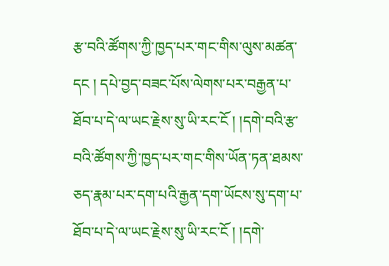རྩ་བའི་ཚོགས་ཀྱི་ཁྱད་པར་གང་གིས་ལུས་མཚན་དང ། དཔེ་བྱད་བཟང་པོས་ལེགས་པར་བརྒྱན་པ་ཐོབ་པ་དེ་ལ་ཡང་རྗེས་སུ་ཡི་རང་ངོ ། །དགེ་བའི་རྩ་བའི་ཚོགས་ཀྱི་ཁྱད་པར་གང་གིས་ཡོན་ཏན་ཐམས་ཅད་རྣམ་པར་དག་པའི་རྒྱན་དག་ཡོངས་སུ་དག་པ་ཐོབ་པ་དེ་ལ་ཡང་རྗེས་སུ་ཡི་རང་ངོ ། །དགེ་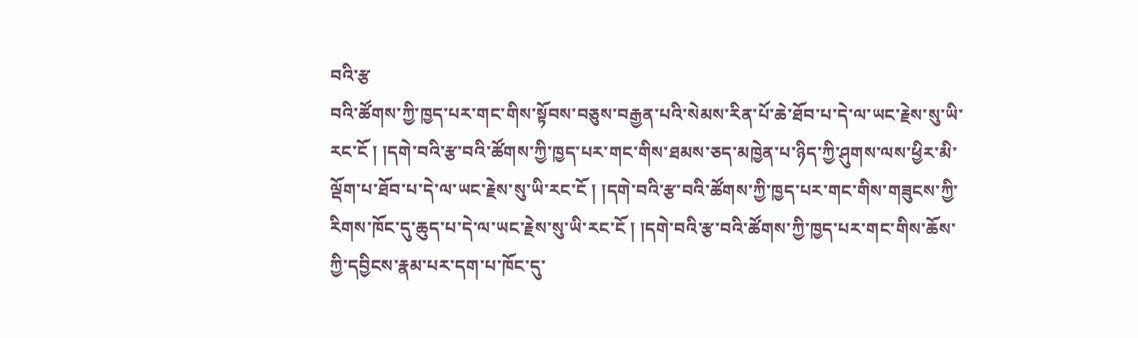བའི་རྩ
བའི་ཚོགས་ཀྱི་ཁྱད་པར་གང་གིས་སྟོབས་བཅུས་བརྒྱན་པའི་སེམས་རིན་པོ་ཆེ་ཐོབ་པ་དེ་ལ་ཡང་རྗེས་སུ་ཡི་རང་ངོ ། །དགེ་བའི་རྩ་བའི་ཚོགས་ཀྱི་ཁྱད་པར་གང་གིས་ཐམས་ཅད་མཁྱེན་པ་ཉིད་ཀྱི་ཤུགས་ལས་ཕྱིར་མི་ལྡོག་པ་ཐོབ་པ་དེ་ལ་ཡང་རྗེས་སུ་ཡི་རང་ངོ ། །དགེ་བའི་རྩ་བའི་ཚོགས་ཀྱི་ཁྱད་པར་གང་གིས་གཟུངས་ཀྱི་རིགས་ཁོང་དུ་ཆུད་པ་དེ་ལ་ཡང་རྗེས་སུ་ཡི་རང་ངོ ། །དགེ་བའི་རྩ་བའི་ཚོགས་ཀྱི་ཁྱད་པར་གང་གིས་ཆོས་ཀྱི་དབྱིངས་རྣམ་པར་དག་པ་ཁོང་དུ་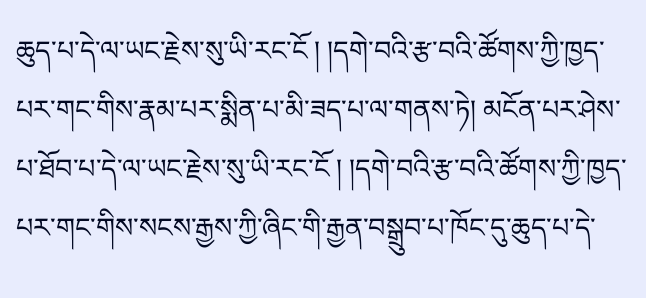ཆུད་པ་དེ་ལ་ཡང་རྗེས་སུ་ཡི་རང་ངོ ། །དགེ་བའི་རྩ་བའི་ཚོགས་ཀྱི་ཁྱད་པར་གང་གིས་རྣམ་པར་སྨིན་པ་མི་ཟད་པ་ལ་གནས་ཏེ། མངོན་པར་ཤེས་པ་ཐོབ་པ་དེ་ལ་ཡང་རྗེས་སུ་ཡི་རང་ངོ ། །དགེ་བའི་རྩ་བའི་ཚོགས་ཀྱི་ཁྱད་པར་གང་གིས་སངས་རྒྱས་ཀྱི་ཞིང་གི་རྒྱན་བསྒྲུབ་པ་ཁོང་དུ་ཆུད་པ་དེ་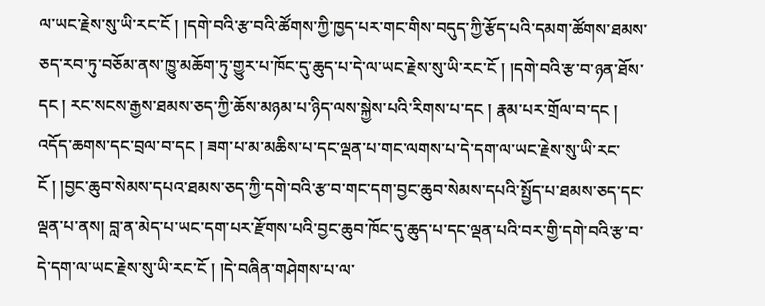ལ་ཡང་རྗེས་སུ་ཡི་རང་ངོ ། །དགེ་བའི་རྩ་བའི་ཚོགས་ཀྱི་ཁྱད་པར་གང་གིས་བདུད་ཀྱི་རྩོད་པའི་དམག་ཚོགས་ཐམས་ཅད་རབ་ཏུ་བཅོམ་ནས་ཁྱུ་མཆོག་ཏུ་གྱུར་པ་ཁོང་དུ་ཆུད་པ་དེ་ལ་ཡང་རྗེས་སུ་ཡི་རང་ངོ ། །དགེ་བའི་རྩ་བ་ཉན་ཐོས་དང ། རང་སངས་རྒྱས་ཐམས་ཅད་ཀྱི་ཆོས་མཉམ་པ་ཉིད་ལས་སྐྱེས་པའི་རིགས་པ་དང ། རྣམ་པར་གྲོལ་བ་དང ། འདོད་ཆགས་དང་བྲལ་བ་དང ། ཟག་པ་མ་མཆིས་པ་དང་ལྡན་པ་གང་ལགས་པ་དེ་དག་ལ་ཡང་རྗེས་སུ་ཡི་རང་ངོ ། །བྱང་ཆུབ་སེམས་དཔའ་ཐམས་ཅད་ཀྱི་དགེ་བའི་རྩ་བ་གང་དག་བྱང་ཆུབ་སེམས་དཔའི་སྤྱོད་པ་ཐམས་ཅད་དང་ལྡན་པ་ནས། བླ་ན་མེད་པ་ཡང་དག་པར་རྫོགས་པའི་བྱང་ཆུབ་ཁོང་དུ་ཆུད་པ་དང་ལྡན་པའི་བར་གྱི་དགེ་བའི་རྩ་བ་དེ་དག་ལ་ཡང་རྗེས་སུ་ཡི་རང་ངོ ། །དེ་བཞིན་གཤེགས་པ་ལ་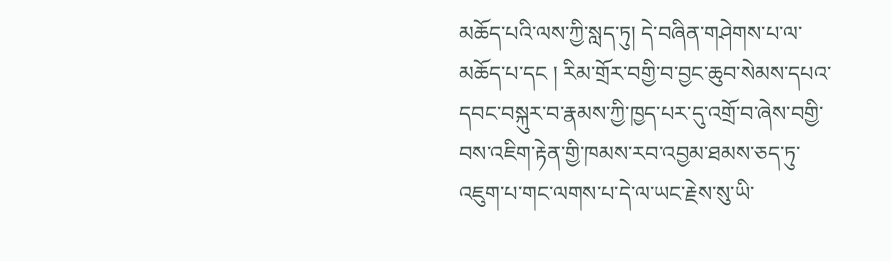མཆོད་པའི་ལས་ཀྱི་སླད་ཏུ། དེ་བཞིན་གཤེགས་པ་ལ་མཆོད་པ་དང ། རིམ་གྲོར་བགྱི་བ་བྱང་ཆུབ་སེམས་དཔའ་དབང་བསྐུར་བ་རྣམས་ཀྱི་ཁྱད་པར་དུ་འགྲོ་བ་ཞེས་བགྱི་བས་འཇིག་རྟེན་གྱི་ཁམས་རབ་འབྱམ་ཐམས་ཅད་ཏུ་འཇུག་པ་གང་ལགས་པ་དེ་ལ་ཡང་རྗེས་སུ་ཡི་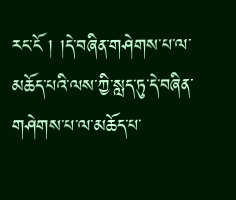རང་ངོ ། །དེ་བཞིན་གཤེགས་པ་ལ་མཆོད་པའི་ལས་ཀྱི་སླད་ཏུ་དེ་བཞིན་གཤེགས་པ་ལ་མཆོད་པ་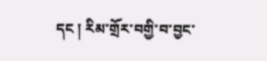དང ། རིམ་གྲོར་བགྱི་བ་བྱང་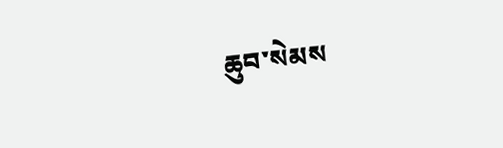ཆུབ་སེམས